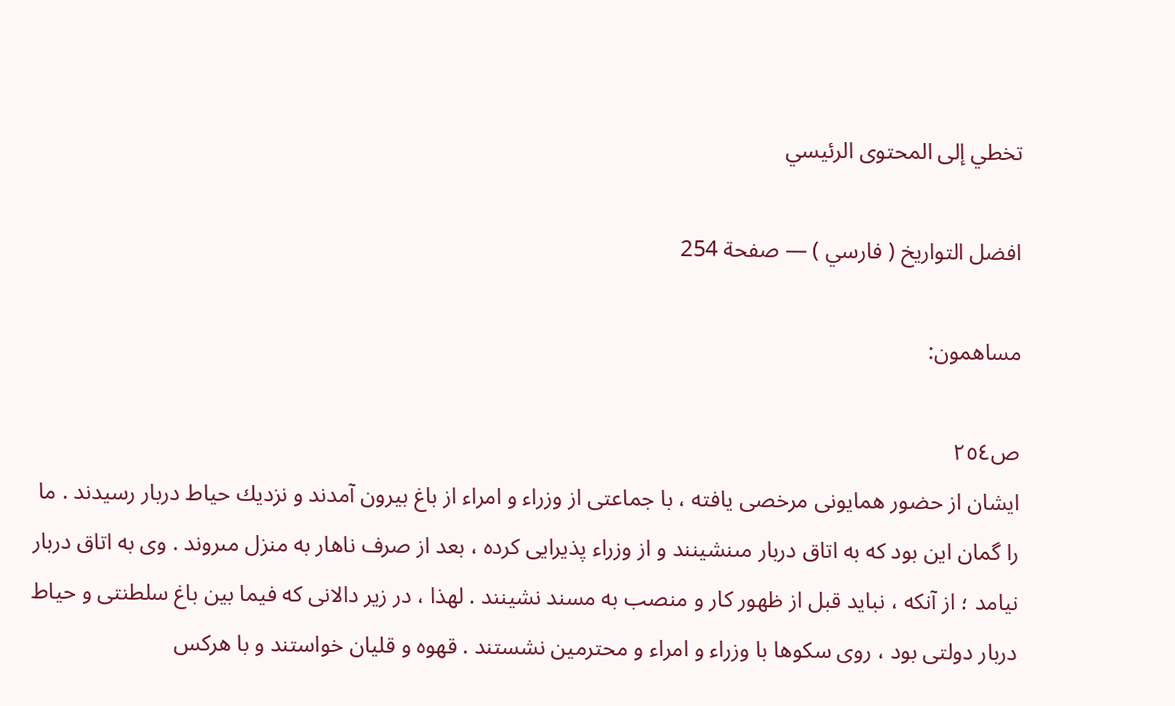تخطي إلى المحتوى الرئيسي

افضل التواريخ ( فارسي ) — صفحة 254

مساهمون:

ص٢٥٤
ايشان از حضور همايونى مرخصى يافته ، با جماعتى از وزراء و امراء از باغ بيرون آمدند و نزديك حياط دربار رسيدند . ما را گمان اين بود كه به اتاق دربار مىنشينند و از وزراء پذيرايى كرده ، بعد از صرف ناهار به منزل مىروند . وى به اتاق دربار نيامد ؛ از آنكه ، نبايد قبل از ظهور كار و منصب به مسند نشينند . لهذا ، در زير دالانى كه فيما بين باغ سلطنتى و حياط دربار دولتى بود ، روى سكوها با وزراء و امراء و محترمين نشستند . قهوه و قليان خواستند و با هركس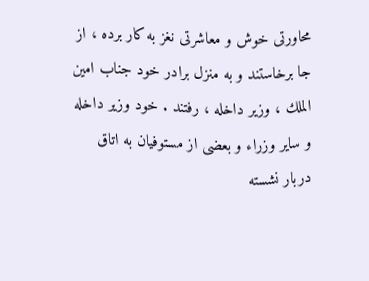محاورتى خوش و معاشرتى نغز به كار برده ، از جا برخاستند و به منزل برادر خود جناب امين الملك ، وزير داخله ، رفتند . خود وزير داخله و ساير وزراء و بعضى از مستوفيان به اتاق دربار نشسته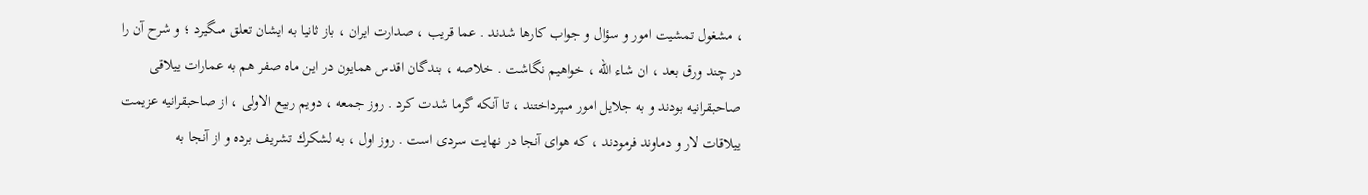، مشغول تمشيت امور و سؤال و جواب كارها شدند . عما قريب ، صدارت ايران ، باز ثانيا به ايشان تعلق مىگيرد ؛ و شرح آن را در چند ورق بعد ، ان شاء اللّه ، خواهيم نگاشت . خلاصه ، بندگان اقدس همايون در اين ماه صفر هم به عمارات ييلاقى صاحبقرانيه بودند و به جلايل امور مىپرداختند ، تا آنكه گرما شدت كرد . روز جمعه ، دويم ربيع الاولى ، از صاحبقرانيه عزيمت ييلاقات لار و دماوند فرمودند ، كه هواى آنجا در نهايت سردى است . روز اول ، به لشكرك تشريف برده و از آنجا به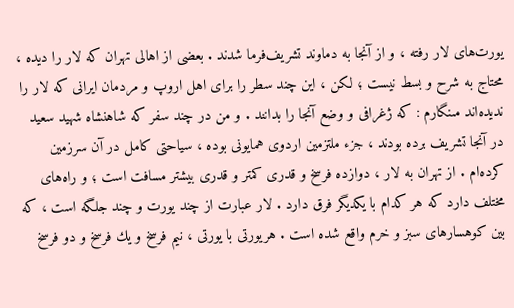يورت‌هاى لار رفته ، و از آنجا به دماوند تشريف‌فرما شدند . بعضى از اهالى تهران كه لار را ديده ، محتاج به شرح و بسط نيست ؛ لكن ، اين چند سطر را براى اهل اروپ و مردمان ايرانى كه لار را نديده‌اند مىنگارم : كه ژغرافى و وضع آنجا را بدانند . و من در چند سفر كه شاهنشاه شهيد سعيد در آنجا تشريف برده بودند ، جزء ملتزمين اردوى همايونى بوده ، سياحتى كامل در آن سرزمين كرده‌ام . از تهران به لار ، دوازده فرسخ و قدرى كمتر و قدرى بيشتر مسافت است ؛ و راه‌هاى مختلف دارد كه هر كدام با يكديگر فرق دارد . لار عبارت از چند يورت و چند جلگه است ، كه بين كوهسارهاى سبز و خرم واقع شده است . هريورتى با يورتى ، نيم فرسخ و يك فرسخ و دو فرسخ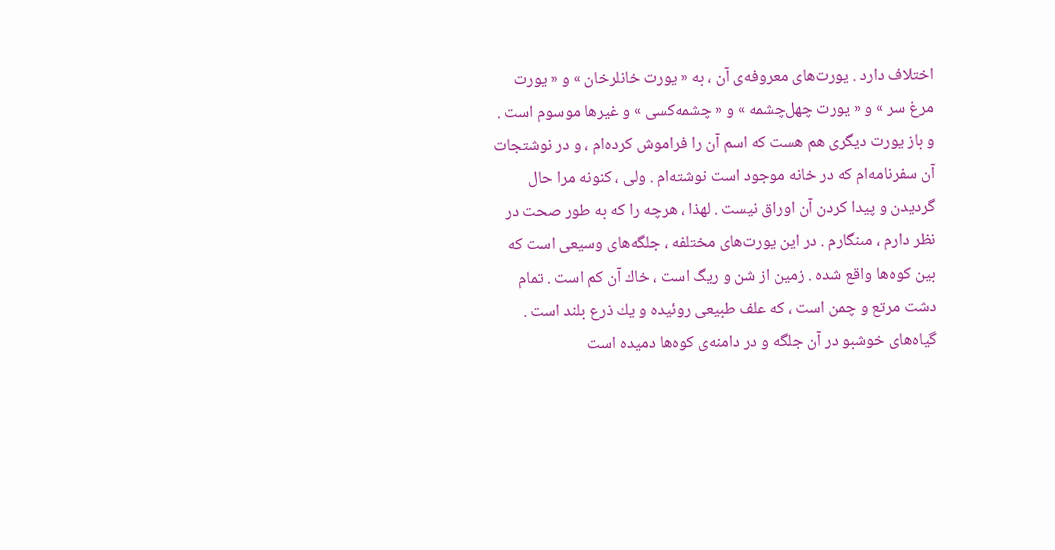اختلاف دارد . يورت‌هاى معروفه‌ى آن ، به « يورت خانلرخان » و « يورت مرغ سر » و « يورت چهل‌چشمه » و « چشمه‌كسى » و غيرها موسوم است . و باز يورت ديگرى هم هست كه اسم آن را فراموش كرده‌ام ، و در نوشتجات آن سفرنامه‌ام كه در خانه موجود است نوشته‌ام . ولى ، كنونه مرا حال گرديدن و پيدا كردن آن اوراق نيست . لهذا ، هرچه را كه به طور صحت در نظر دارم ، مىنگارم . در اين يورت‌هاى مختلفه ، جلگه‌هاى وسيعى است كه بين كوه‌ها واقع شده . زمين از شن و ريگ است ، خاك آن كم است . تمام دشت مرتع و چمن است ، كه علف طبيعى روئيده و يك ذرع بلند است . گياه‌هاى خوشبو در آن جلگه و در دامنه‌ى كوه‌ها دميده است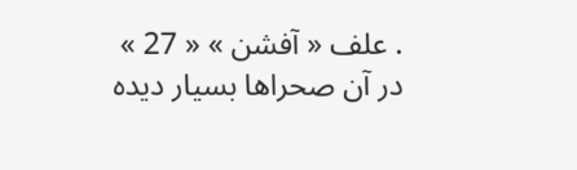. علف « آفشن » « 27 » در آن صحراها بسيار ديده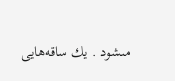مىشود . يك ساقه‌هايى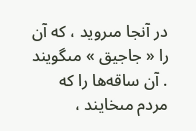در آنجا مىرويد ، كه آن را « جاجيق » مىگويند . آن ساقه‌ها را كه مردم مىخايند ،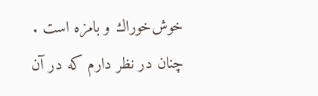خوش‌خوراك و بامزه است . چنان در نظر دارم كه در آن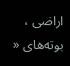اراضى ، بوته‌هاى «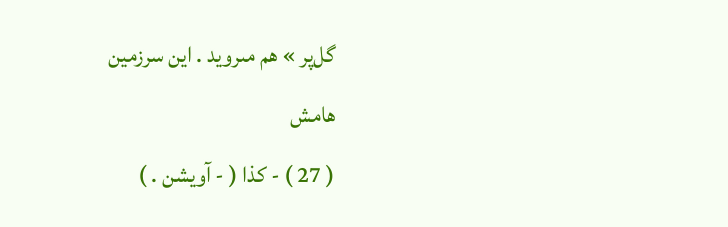گل‌پر » هم مىرويد . اين سرزمين
هامش
( 27 ) - كذا ( - آويشن . )